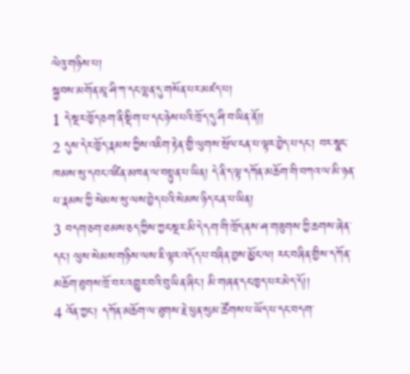ལེའུ་གཉིས་པ།
སྐྱབས་མགོན་མཱ་ཤི་ཀ་དང་ལྷན་དུ་གསོན་པར་མཛད་པ།
1 དེ་སྔར་ཁྱོད་ཅག་ནི་སྡིག་པ་དང་ཉེས་པའི་ཁྲོད་དུ་ཤི་བ་ཡིན་ནོ།།
2 དུས་དེར་ཁྱོད་རྣམས་ཀྱིས་འཇིག་རྟེན་གྱི་ལུགས་སྲོལ་ངན་པ་ལྟར་བྱེད་པ་དང་། བར་སྣང་ཁམས་སུ་དབང་འཛིན་མཁན་ལ་བསྟུན་པ་ཡིན། དེ་ནི་ད་ལྟ་དཀོན་མཆོག་གི་བཀའ་ལ་མི་ཉན་པ་རྣམས་ཀྱི་སེམས་སུ་ལས་བྱེད་པའི་སེམས་ཉིད་ངན་པ་ཡིན།
3 བདག་ཅག་ཐམས་ཅད་ཀྱིས་ཀྱང་སྔར་མི་དེ་དག་གི་ཁྲོད་ནས་ཤ་གཟུགས་ཀྱི་ཆགས་ཞེན་དང་། ལུས་སེམས་གཉིས་ལས་ཇི་ལྟར་འདོད་པ་བཞིན་བྱས་མྱོང་ལ། རང་བཞིན་གྱིས་དཀོན་མཆོག་ཐུགས་ཁྲོ་བར་འགྱུར་བའི་བུ་ཡིན་ཞིང་། མི་གཞན་དང་ཁྱད་པར་མེད་དོ།།
4 འོན་ཀྱང་། དཀོན་མཆོག་ལ་ཐུགས་རྗེ་ཕུན་སུམ་ཚོགས་པ་ཡོད་པ་དང་བདག་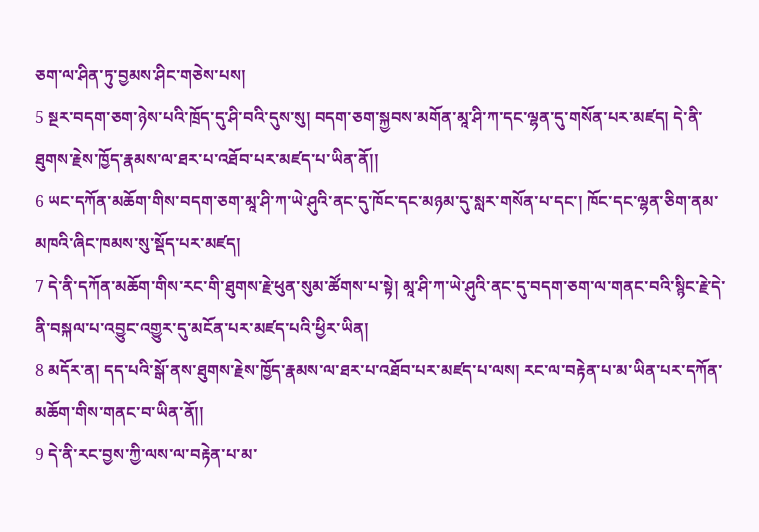ཅག་ལ་ཤིན་ཏུ་བྱམས་ཤིང་གཅེས་པས།
5 སྔར་བདག་ཅག་ཉེས་པའི་ཁྲོད་དུ་ཤི་བའི་དུས་སུ། བདག་ཅག་སྐྱབས་མགོན་མཱ་ཤི་ཀ་དང་ལྷན་དུ་གསོན་པར་མཛད། དེ་ནི་ཐུགས་རྗེས་ཁྱོད་རྣམས་ལ་ཐར་པ་འཐོབ་པར་མཛད་པ་ཡིན་ནོ།།
6 ཡང་དཀོན་མཆོག་གིས་བདག་ཅག་མཱ་ཤི་ཀ་ཡེ་ཤུའི་ནང་དུ་ཁོང་དང་མཉམ་དུ་སླར་གསོན་པ་དང་། ཁོང་དང་ལྷན་ཅིག་ནམ་མཁའི་ཞིང་ཁམས་སུ་སྡོད་པར་མཛད།
7 དེ་ནི་དཀོན་མཆོག་གིས་རང་གི་ཐུགས་རྗེ་ཕུན་སུམ་ཚོགས་པ་སྟེ། མཱ་ཤི་ཀ་ཡེ་ཤུའི་ནང་དུ་བདག་ཅག་ལ་གནང་བའི་སྙིང་རྗེ་དེ་ནི་བསྐལ་པ་འབྱུང་འགྱུར་དུ་མངོན་པར་མཛད་པའི་ཕྱིར་ཡིན།
8 མདོར་ན། དད་པའི་སྒོ་ནས་ཐུགས་རྗེས་ཁྱོད་རྣམས་ལ་ཐར་པ་འཐོབ་པར་མཛད་པ་ལས། རང་ལ་བརྟེན་པ་མ་ཡིན་པར་དཀོན་མཆོག་གིས་གནང་བ་ཡིན་ནོ།།
9 དེ་ནི་རང་བྱས་ཀྱི་ལས་ལ་བརྟེན་པ་མ་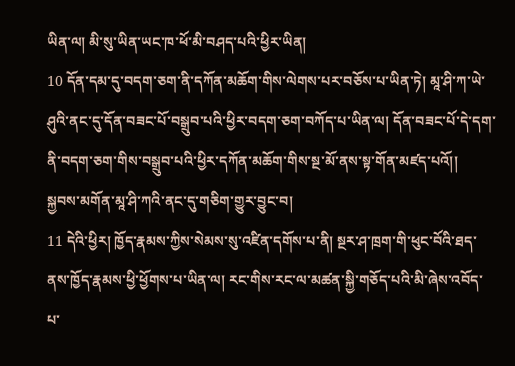ཡིན་ལ། མི་སུ་ཡིན་ཡང་ཁ་ཕོ་མི་བཤད་པའི་ཕྱིར་ཡིན།
10 དོན་དམ་དུ་བདག་ཅག་ནི་དཀོན་མཆོག་གིས་ལེགས་པར་བཅོས་པ་ཡིན་ཏེ། མཱ་ཤི་ཀ་ཡེ་ཤུའི་ནང་དུ་དོན་བཟང་པོ་བསྒྲུབ་པའི་ཕྱིར་བདག་ཅག་བཀོད་པ་ཡིན་ལ། དོན་བཟང་པོ་དེ་དག་ནི་བདག་ཅག་གིས་བསྒྲུབ་པའི་ཕྱིར་དཀོན་མཆོག་གིས་སྔ་མོ་ནས་སྟ་གོན་མཛད་པའོ།།
སྐྱབས་མགོན་མཱ་ཤི་ཀའི་ནང་དུ་གཅིག་གྱུར་བྱུང་བ།
11 དེའི་ཕྱིར། ཁྱོད་རྣམས་ཀྱིས་སེམས་སུ་འཛིན་དགོས་པ་ནི། སྔར་ཤ་ཁྲག་གི་ཕུང་བོའི་ཐད་ནས་ཁྱོད་རྣམས་ཕྱི་ཕྱོགས་པ་ཡིན་ལ། རང་གིས་རང་ལ་མཚན་སྐྱི་གཅོད་པའི་མི་ཞེས་འབོད་པ་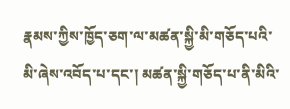རྣམས་ཀྱིས་ཁྱོད་ཅག་ལ་མཚན་སྐྱི་མི་གཅོད་པའི་མི་ཞེས་འབོད་པ་དང་། མཚན་སྐྱི་གཅོད་པ་ནི་མིའི་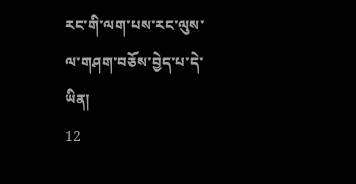རང་གི་ལག་པས་རང་ལུས་ལ་གཤག་བཅོས་བྱེད་པ་དེ་ཡིན།
12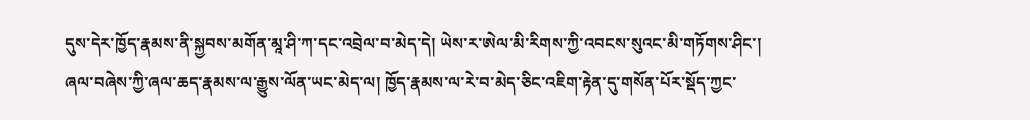དུས་དེར་ཁྱོད་རྣམས་ནི་སྐྱབས་མགོན་མཱ་ཤི་ཀ་དང་འབྲེལ་བ་མེད་དེ། ཡེས་ར་ཨེལ་མི་རིགས་ཀྱི་འབངས་སུའང་མི་གཏོགས་ཤིང་། ཞལ་བཞེས་ཀྱི་ཞལ་ཆད་རྣམས་ལ་རྒྱུས་ལོན་ཡང་མེད་ལ། ཁྱོད་རྣམས་ལ་རེ་བ་མེད་ཅིང་འཇིག་རྟེན་དུ་གསོན་པོར་སྡོད་ཀྱང་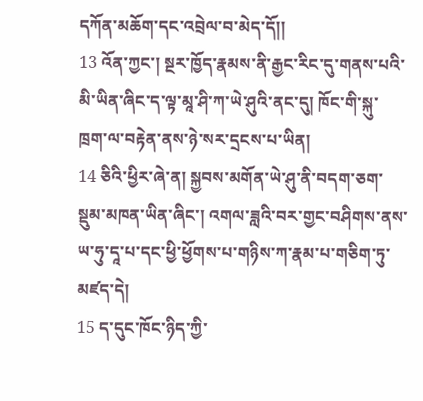དཀོན་མཆོག་དང་འབྲེལ་བ་མེད་དོ།།
13 འོན་ཀྱང་། སྔར་ཁྱོད་རྣམས་ནི་རྒྱང་རིང་དུ་གནས་པའི་མི་ཡིན་ཞིང་ད་ལྟ་མཱ་ཤི་ཀ་ཡེ་ཤུའི་ནང་དུ། ཁོང་གི་སྐུ་ཁྲག་ལ་བརྟེན་ནས་ཉེ་སར་དྲངས་པ་ཡིན།
14 ཅིའི་ཕྱིར་ཞེ་ན། སྐྱབས་མགོན་ཡེ་ཤུ་ནི་བདག་ཅག་སྡུམ་མཁན་ཡིན་ཞིང་། འགལ་ཟླའི་བར་གྱང་བཤིགས་ནས་ཡ་ཧུ་དཱ་པ་དང་ཕྱི་ཕྱོགས་པ་གཉིས་ཀ་རྣམ་པ་གཅིག་ཏུ་མཛད་དེ།
15 ད་དུང་ཁོང་ཉིད་ཀྱི་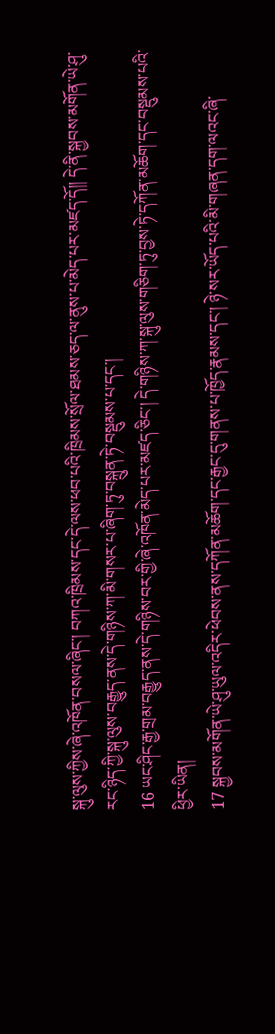སྐུ་ལུས་ཀྱིས་ཞེ་འཁོན་བསལ་ཞིང་། བཀའ་ཁྲིམས་དང་དེ་ལས་ཕབ་པའི་ཁྲིམས་སྲོལ་ཐམས་ཅད་ལ་ནུས་པ་མེད་པར་མཛད་དོ།། དེ་ནི་སྐྱབས་མགོན་ཡེ་ཤུ་རང་ཉིད་ཀྱི་སྐུ་ལུས་བརྒྱུད་ནས་དེ་གཉིས་ཀ་མི་གསར་པ་ཞིག་ཏུ་བསྐྲུན་ཏེ་བསྡུམས་པ་དང་།
16 ཡང་ཤིང་རྒྱ་གྲམ་བརྒྱུད་ནས་དེ་གཉིས་བར་གྱི་ཞེ་འཁོན་མེད་པར་མཛད་ཅིང་། དེ་གཉིས་ཀ་སྐུ་ལུས་གཅིག་ཏུ་བྱས་ཏེ་དཀོན་མཆོག་དང་བསྡུམས་པའི་ཕྱིར་ཡིན།
17 སྐྱབས་མགོན་ཡེ་ཤུ་ཡུལ་འདིར་ཕེབས་ནས་དཀོན་མཆོག་དང་རྒྱང་དུ་གནས་པ་ཁྱོད་རྣམས་དང་། ཉེ་སར་ཡོད་པའི་མི་གཞན་དག་ལའང་ཞི་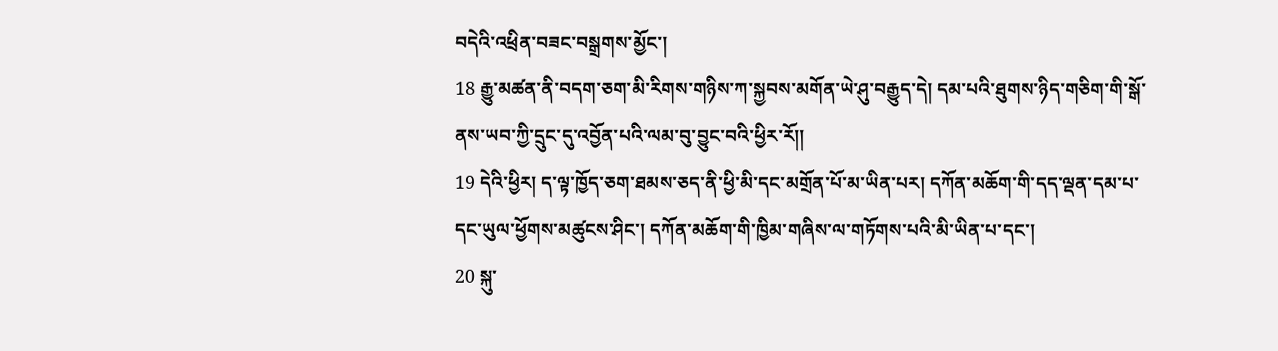བདེའི་འཕྲིན་བཟང་བསྒྲགས་མྱོང་།
18 རྒྱུ་མཚན་ནི་བདག་ཅག་མི་རིགས་གཉིས་ཀ་སྐྱབས་མགོན་ཡེ་ཤུ་བརྒྱུད་དེ། དམ་པའི་ཐུགས་ཉིད་གཅིག་གི་སྒོ་ནས་ཡབ་ཀྱི་དྲུང་དུ་འབྱོན་པའི་ལམ་བུ་བྱུང་བའི་ཕྱིར་རོ།།
19 དེའི་ཕྱིར། ད་ལྟ་ཁྱོད་ཅག་ཐམས་ཅད་ནི་ཕྱི་མི་དང་མགྲོན་པོ་མ་ཡིན་པར། དཀོན་མཆོག་གི་དད་ལྡན་དམ་པ་དང་ཡུལ་ཕྱོགས་མཚུངས་ཤིང་། དཀོན་མཆོག་གི་ཁྱིམ་གཞིས་ལ་གཏོགས་པའི་མི་ཡིན་པ་དང་།
20 སྐུ་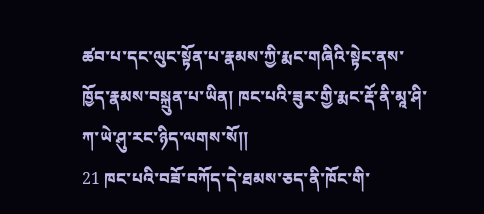ཚབ་པ་དང་ལུང་སྟོན་པ་རྣམས་ཀྱི་རྨང་གཞིའི་སྟེང་ནས་ཁྱོད་རྣམས་བསྐྲུན་པ་ཡིན། ཁང་པའི་ཟུར་གྱི་རྨང་རྡོ་ནི་མཱ་ཤི་ཀ་ཡེ་ཤུ་རང་ཉིད་ལགས་སོ།།
21 ཁང་པའི་བཟོ་བཀོད་དེ་ཐམས་ཅད་ནི་ཁོང་གི་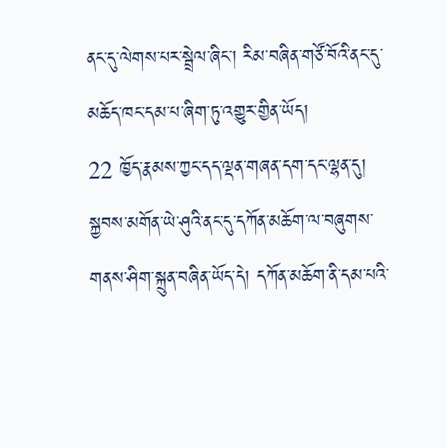ནང་དུ་ལེགས་པར་སྦྲེལ་ཞིང་། རིམ་བཞིན་གཙོ་བོའི་ནང་དུ་མཆོད་ཁང་དམ་པ་ཞིག་ཏུ་འགྱུར་གྱིན་ཡོད།
22 ཁྱོད་རྣམས་ཀྱང་དད་ལྡན་གཞན་དག་དང་ལྷན་དུ། སྐྱབས་མགོན་ཡེ་ཤུའི་ནང་དུ་དཀོན་མཆོག་ལ་བཞུགས་གནས་ཤིག་སྐྲུན་བཞིན་ཡོད་དེ། དཀོན་མཆོག་ནི་དམ་པའི་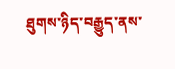ཐུགས་ཉིད་བརྒྱུད་ནས་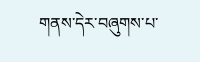གནས་དེར་བཞུགས་པ་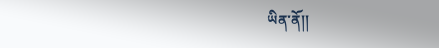ཡིན་ནོ།།